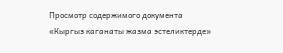Просмотр содержимого документа
«Кыргыз каганаты жазма эстеликтерде»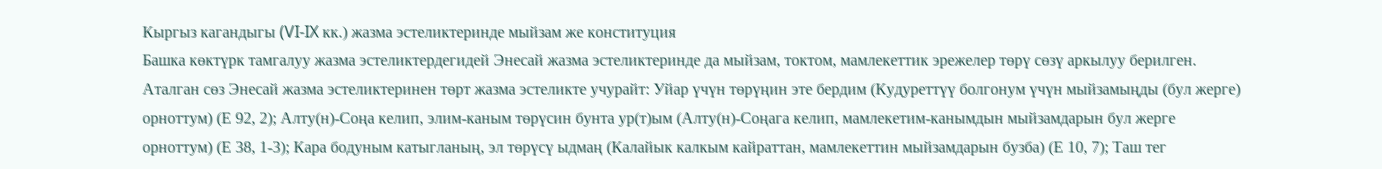Кыргыз кагандыгы (VI-IX кк.) жазма эстеликтеринде мыйзам же конституция
Башка көктүрк тамгалуу жазма эстеликтердегидей Энесай жазма эстеликтеринде да мыйзам, токтом, мамлекеттик эрежелер төрү сөзү аркылуу берилген. Аталган сөз Энесай жазма эстеликтеринен төрт жазма эстеликте учурайт: Уйар үчүн төрүңин эте бердим (Кудуреттүү болгонум үчүн мыйзамыңды (бул жерге) орноттум) (Е 92, 2); Алту(н)-Соңа келип, элим-каным төрүсин бунта ур(т)ым (Алту(н)-Соңага келип, мамлекетим-канымдын мыйзамдарын бул жерге орноттум) (Е 38, 1-3); Кара бодуным катыгланың, эл төрүсү ыдмаң (Калайык калкым кайраттан, мамлекеттин мыйзамдарын бузба) (Е 10, 7); Таш тег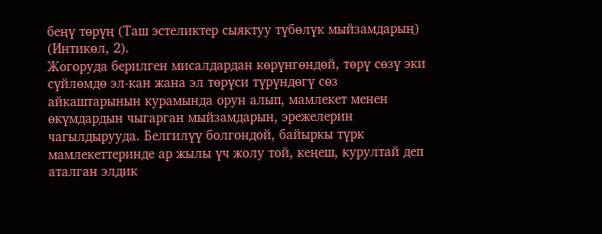беңү төрүң (Таш эстеликтер сыяктуу түбөлүк мыйзамдарың) (Интикөл, 2).
Жогоруда берилген мисалдардан көрүнгөндөй, төрү сөзү эки сүйлөмдө эл-кан жана эл төрүси түрүндөгү сөз айкаштарынын курамында орун алып, мамлекет менен өкүмдардын чыгарган мыйзамдарын, эрежелерин чагылдырууда. Белгилүү болгондой, байыркы түрк мамлекеттеринде ар жылы үч жолу той, кеңеш, курултай деп аталган элдик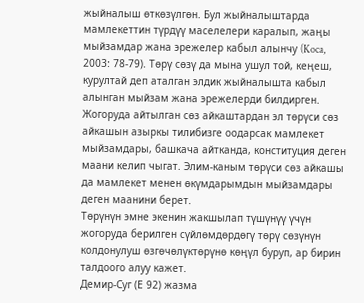жыйналыш өткөзүлгөн. Бул жыйналыштарда мамлекеттин түрдүү маселелери каралып, жаңы мыйзамдар жана эрежелер кабыл алынчу (Koca, 2003: 78-79). Төрү сөзү да мына ушул той, кеңеш, курултай деп аталган элдик жыйналышта кабыл алынган мыйзам жана эрежелерди билдирген. Жогоруда айтылган сөз айкаштардан эл төрүси сөз айкашын азыркы тилибизге оодарсак мамлекет мыйзамдары, башкача айтканда, конституция деген маани келип чыгат. Элим-каным төрүси сөз айкашы да мамлекет менен өкүмдарымдын мыйзамдары деген маанини берет.
Төрүнүн эмне экенин жакшылап түшүнүү үчүн жогоруда берилген сүйлөмдөрдөгү төрү сөзүнүн колдонулуш өзгөчөлүктөрүнө көңүл буруп, ар бирин талдоого алуу кажет.
Демир-Суг (Е 92) жазма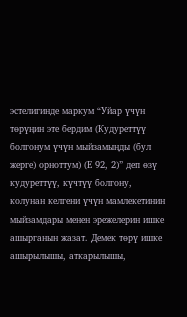эстелигинде маркум “Уйар үчүн төрүңин эте бердим (Кудуреттүү болгонум үчүн мыйзамыңды (бул жерге) орноттум) (Е 92, 2)” деп өзү кудуреттүү, күчтүү болгону, колунан келгени үчүн мамлекетинин мыйзамдары менен эрежелерин ишке ашырганын жазат. Демек төрү ишке ашырылышы, аткарылышы,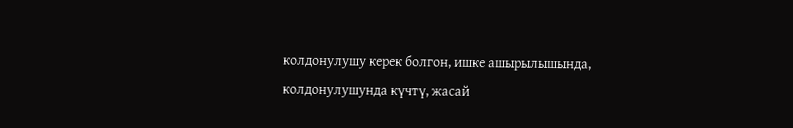колдонулушу керек болгон, ишке ашырылышында, колдонулушунда күчтү, жасай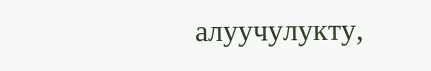алуучулукту,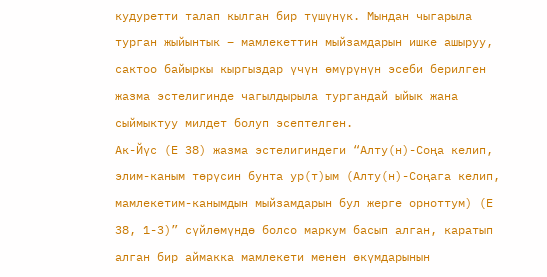кудуретти талап кылган бир түшүнүк. Мындан чыгарыла турган жыйынтык – мамлекеттин мыйзамдарын ишке ашыруу, сактоо байыркы кыргыздар үчүн өмүрүнүн эсеби берилген жазма эстелигинде чагылдырыла тургандай ыйык жана сыймыктуу милдет болуп эсептелген.
Ак-Йүс (Е 38) жазма эстелигиндеги “Алту(н)-Соңа келип, элим-каным төрүсин бунта ур(т)ым (Алту(н)-Соңага келип, мамлекетим-канымдын мыйзамдарын бул жерге орноттум) (Е 38, 1-3)” сүйлөмүндө болсо маркум басып алган, каратып алган бир аймакка мамлекети менен өкүмдарынын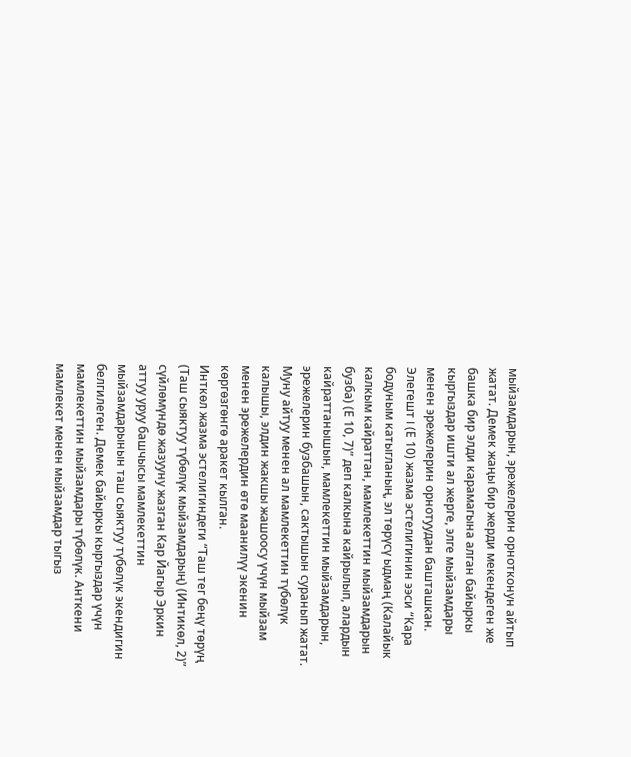мыйзамдарын, эрежелерин орнотконун айтып жатат. Демек жаңы бир жерди мекендеген же башка бир элди карамагына алган байыркы кыргыздар ишти ал жерге, элге мыйзамдары менен эрежелерин орнотуудан башташкан.
Элегешт I (Е 10) жазма эстелигинин ээси “Кара бодуным катыгланың, эл төрүсү ыдмаң (Калайык калкым кайраттан, мамлекеттин мыйзамдарын бузба) (Е 10, 7)” деп калкына кайрылып, алардын кайраттанышын, мамлекеттин мыйзамдарын, эрежелерин бузбашын, сактышын суранып жатат. Муну айтуу менен ал мамлекеттин түбөлүк калышы, элдин жакшы жашоосу үчүн мыйзам менен эрежелердин өтө маанилүү экенин көргөзгөнгө аракет кылган.
Инткөл жазма эстелигиндеги “Таш тег беңү төрүң (Таш сыяктуу түбөлүк мыйзамдарың) (Интикөл, 2)” сүйлөмүндө жазууну жазган Кар Йагыр Эркин аттуу уруу башчысы мамлекеттин мыйзамдарынын таш сыяктуу түбөлүк экендигин белгилеген. Демек байыркы кыргыздар үчүн мамлекеттин мыйзамдары түбөлүк. Анткени мамлекет менен мыйзамдар тыгыз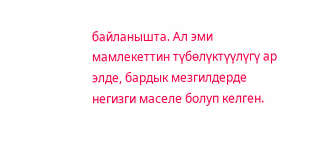байланышта. Ал эми мамлекеттин түбөлүктүүлүгү ар элде, бардык мезгилдерде негизги маселе болуп келген.